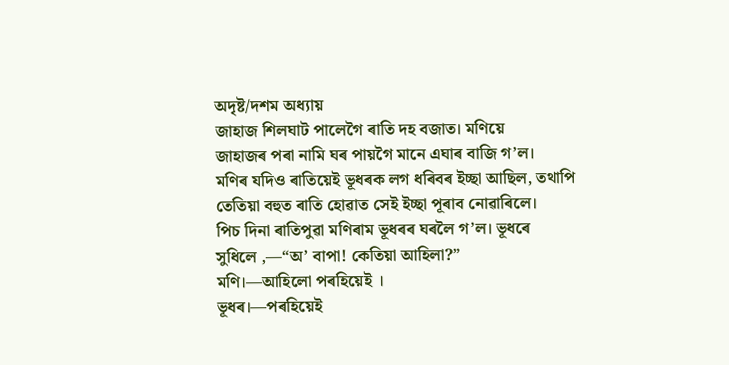অদৃষ্ট/দশম অধ্যায়
জাহাজ শিলঘাট পালেগৈ ৰাতি দহ বজাত। মণিয়ে
জাহাজৰ পৰা নামি ঘৰ পায়গৈ মানে এঘাৰ বাজি গ’ল।
মণিৰ যদিও ৰাতিয়েই ভূধৰক লগ ধৰিবৰ ইচ্ছা আছিল, তথাপি
তেতিয়া বহুত ৰাতি হোৱাত সেই ইচ্ছা পূৰাব নোৱাৰিলে।
পিচ দিনা ৰাতিপুৱা মণিৰাম ভূধৰৰ ঘৰলৈ গ’ল। ভূধৰে
সুধিলে ,—“অ’ বাপা! কেতিয়া আহিলা?”
মণি।—আহিলো পৰহিয়েই ।
ভূধৰ।—পৰহিয়েই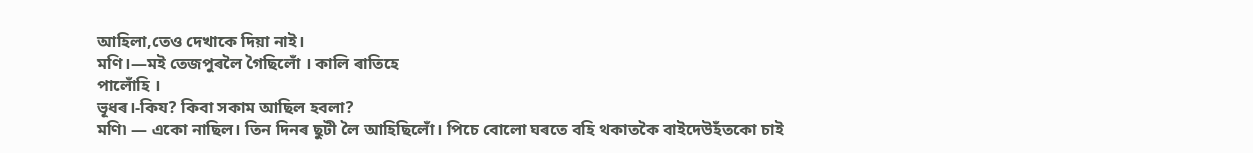আহিলা,তেও দেখাকে দিয়া নাই।
মণি।—মই তেজপুৰলৈ গৈছিলোঁ । কালি ৰাতিহে
পালোঁহি ।
ভূধৰ।-কিয? কিবা সকাম আছিল হবলা?
মণি৷ — একো নাছিল। তিন দিনৰ ছুটী লৈ আহিছিলোঁ। পিচে বোলো ঘৰতে বহি থকাতকৈ বাইদেউহঁতকো চাই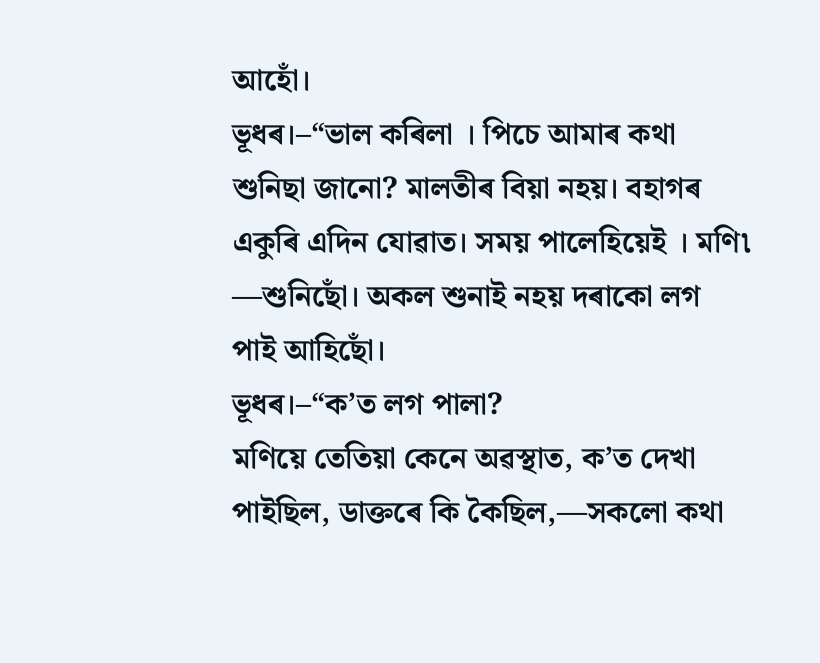আহোঁ।
ভূধৰ।–“ভাল কৰিলা । পিচে আমাৰ কথা শুনিছা জানো? মালতীৰ বিয়া নহয়। বহাগৰ একুৰি এদিন যোৱাত। সময় পালেহিয়েই । মণি৷ —শুনিছোঁ। অকল শুনাই নহয় দৰাকো লগ পাই আহিছোঁ।
ভূধৰ।–“ক’ত লগ পালা?
মণিয়ে তেতিয়া কেনে অৱস্থাত, ক’ত দেখা পাইছিল, ডাক্তৰে কি কৈছিল,—সকলো কথা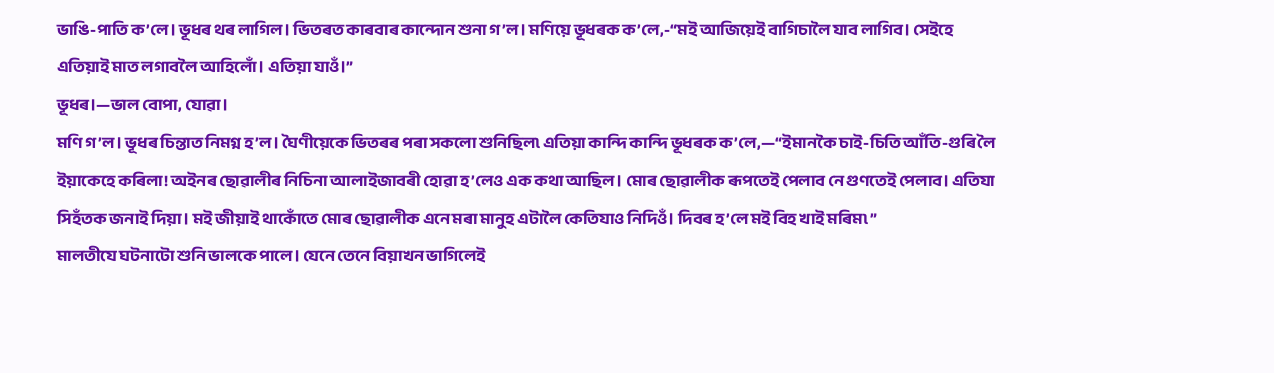ভাঙি-পাতি ক’লে। ভূধৰ থৰ লাগিল। ভিতৰত কাৰবাৰ কান্দোন শুনা গ’ল। মণিয়ে ভূধৰক ক’লে,-“মই আজিয়েই বাগিচালৈ যাব লাগিব। সেইহে এতিয়াই মাত লগাবলৈ আহিলোঁ। এতিয়া যাওঁ।”
ভূধৰ।—ভাল বোপা, যোৱা।
মণি গ’ল। ভূধৰ চিন্তাত নিমগ্ন হ’ল। ঘৈণীয়েকে ভিতৰৰ পৰা সকলো শুনিছিল৷ এতিয়া কান্দি কান্দি ভূধৰক ক’লে,—“ইমানকৈ চাই-চিতি আঁতি-গুৰি লৈ ইয়াকেহে কৰিলা! অইনৰ ছোৱালীৰ নিচিনা আলাইজাবৰী হোৱা হ’লেও এক কথা আছিল। মোৰ ছোৱালীক ৰূপতেই পেলাব নে গুণতেই পেলাব। এতিযা সিহঁতক জনাই দিয়া। মই জীয়াই থাকোঁতে মোৰ ছোৱালীক এনে মৰা মানুহ এটালৈ কেতিযাও নিদিওঁ। দিবৰ হ’লে মই বিহ খাই মৰিম৷ ”
মালতীযে ঘটনাটো শুনি ভালকে পালে। যেনে তেনে বিয়াখন ভাগিলেই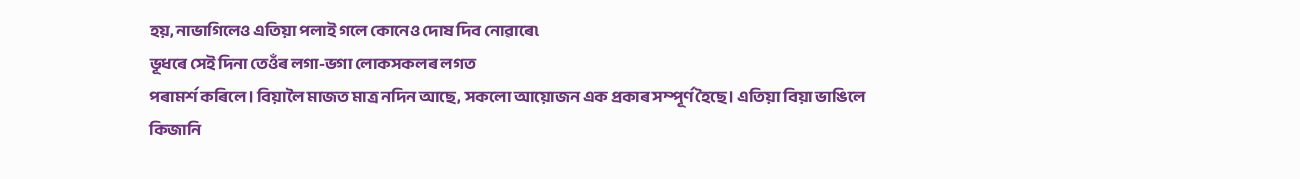হয়, নাভাগিলেও এতিয়া পলাই গলে কোনেও দোষ দিব নোৱাৰে৷
ভূধৰে সেই দিনা তেওঁৰ লগা-ভগা লোকসকলৰ লগত
পৰামৰ্শ কৰিলে। বিয়ালৈ মাজত মাত্ৰ নদিন আছে, সকলো আয়োজন এক প্ৰকাৰ সম্পূৰ্ণ হৈছে। এতিয়া বিয়া ভাঙিলে
কিজানি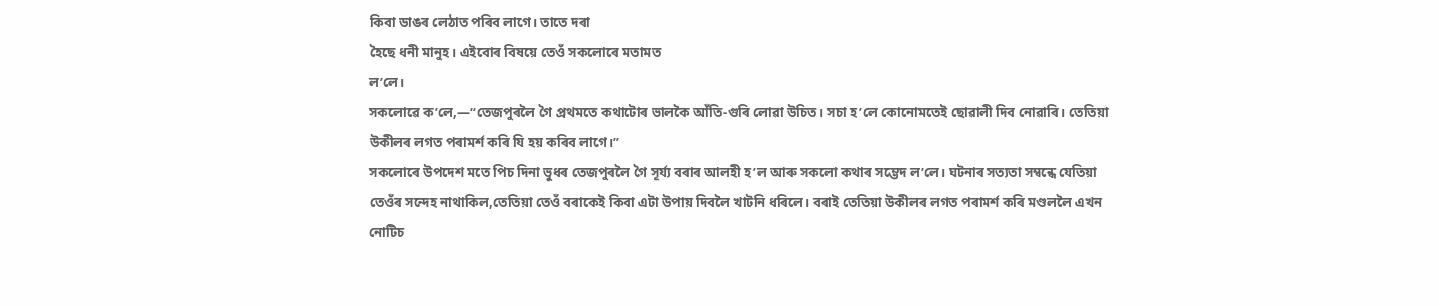কিবা ডাঙৰ লেঠাত পৰিব লাগে। তাতে দৰা
হৈছে ধনী মানুহ। এইবোৰ বিষয়ে তেওঁ সকলোৰে মতামত
ল’লে।
সকলোৱে ক’লে,—“তেজপুৰলৈ গৈ প্ৰথমতে কথাটোৰ ভালকৈ আঁতি-গুৰি লোৱা উচিত। সচা হ’লে কোনোমতেই ছোৱালী দিব নোৱাৰি। তেতিয়া উকীলৰ লগত পৰামৰ্শ কৰি যি হয় কৰিব লাগে।”
সকলোৰে উপদেশ মতে পিচ দিনা ভুধৰ তেজপুৰলৈ গৈ সূৰ্য্য বৰাৰ আলহী হ’ল আৰু সকলো কথাৰ সম্ভেদ ল’লে। ঘটনাৰ সত্যতা সম্বন্ধে যেতিয়া তেওঁৰ সন্দেহ নাথাকিল,তেতিয়া তেওঁ বৰাকেই কিবা এটা উপায় দিবলৈ খাটনি ধৰিলে। বৰাই তেতিয়া উকীলৰ লগত পৰামৰ্শ কৰি মণ্ডললৈ এখন নোটিচ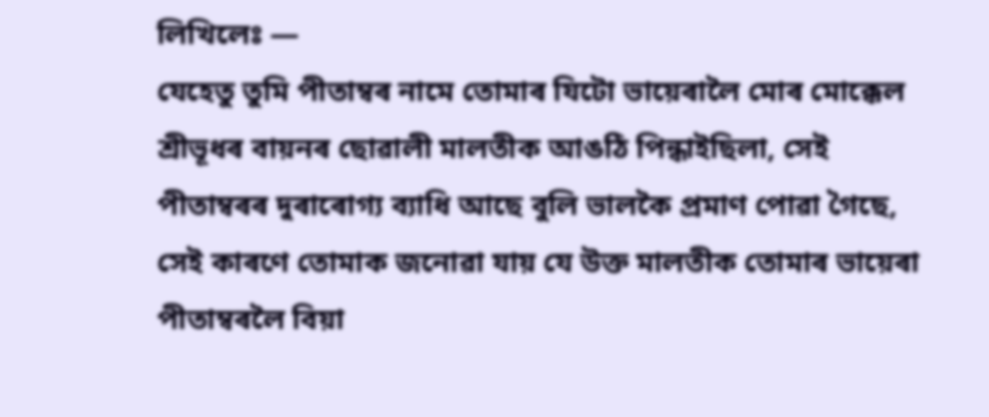লিখিলেঃ —
যেহেতু তুমি পীতাম্বৰ নামে তোমাৰ যিটো ভায়েৰালৈ মোৰ মোক্কেল শ্ৰীভূধৰ বায়নৰ ছোৱালী মালতীক আঙঠি পিন্ধাইছিলা, সেই পীতাম্বৰৰ দুৰাৰোগ্য ব্যাধি আছে বুলি ভালকৈ প্ৰমাণ পোৱা গৈছে, সেই কাৰণে তোমাক জনোৱা যায় যে উক্ত মালতীক তোমাৰ ভায়েৰা পীতাম্বৰলৈ বিয়া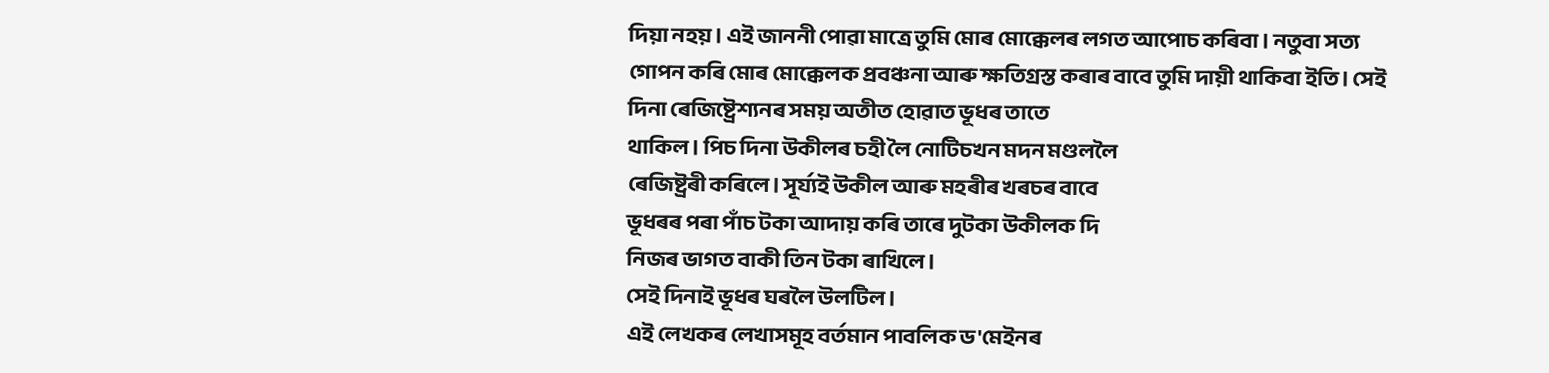দিয়া নহয়। এই জাননী পোৱা মাত্ৰে তুমি মোৰ মোক্কেলৰ লগত আপোচ কৰিবা। নতুবা সত্য গোপন কৰি মোৰ মোক্কেলক প্ৰবঞ্চনা আৰু ক্ষতিগ্ৰস্ত কৰাৰ বাবে তুমি দায়ী থাকিবা ইতি। সেই দিনা ৰেজিষ্ট্ৰেশ্যনৰ সময় অতীত হোৱাত ভূধৰ তাতে
থাকিল। পিচ দিনা উকীলৰ চহী লৈ নোটিচখন মদন মণ্ডললৈ
ৰেজিষ্ট্ৰৰী কৰিলে। সূৰ্য্যই উকীল আৰু মহৰীৰ খৰচৰ বাবে
ভূধৰৰ পৰা পাঁচ টকা আদায় কৰি তাৰে দুটকা উকীলক দি
নিজৰ ভাগত বাকী তিন টকা ৰাখিলে।
সেই দিনাই ভূধৰ ঘৰলৈ উলটিল।
এই লেখকৰ লেখাসমূহ বৰ্তমান পাবলিক ড'মেইনৰ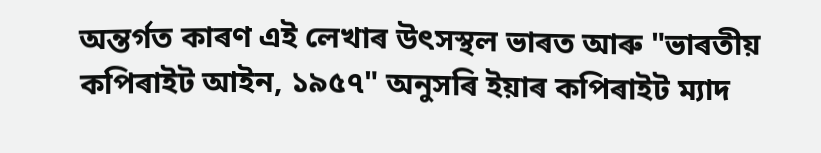অন্তৰ্গত কাৰণ এই লেখাৰ উৎসস্থল ভাৰত আৰু "ভাৰতীয় কপিৰাইট আইন, ১৯৫৭" অনুসৰি ইয়াৰ কপিৰাইট ম্যাদ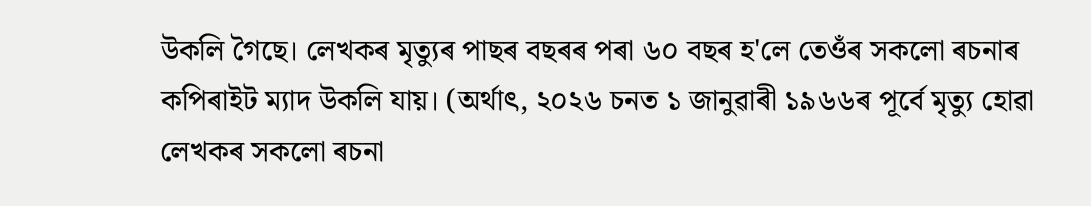উকলি গৈছে। লেখকৰ মৃত্যুৰ পাছৰ বছৰৰ পৰা ৬০ বছৰ হ'লে তেওঁৰ সকলো ৰচনাৰ কপিৰাইট ম্যাদ উকলি যায়। (অৰ্থাৎ, ২০২৬ চনত ১ জানুৱাৰী ১৯৬৬ৰ পূৰ্বে মৃত্যু হোৱা লেখকৰ সকলো ৰচনা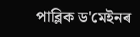পাব্লিক ড'মেইনৰ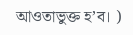আওতাভুক্ত হ’ব। )